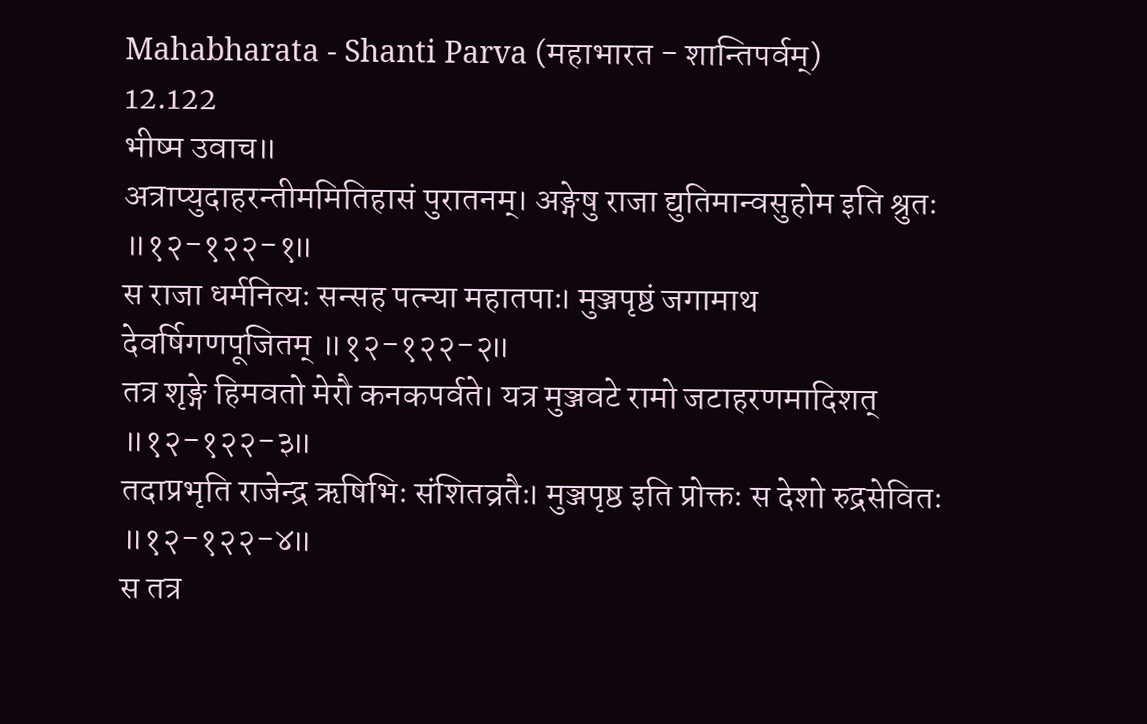Mahabharata - Shanti Parva (महाभारत - शान्तिपर्वम्)
12.122
भीष्म उवाच॥
अत्राप्युदाहरन्तीममितिहासं पुरातनम्। अङ्गेषु राजा द्युतिमान्वसुहोम इति श्रुतः ॥१२-१२२-१॥
स राजा धर्मनित्यः सन्सह पत्न्या महातपाः। मुञ्जपृष्ठं जगामाथ देवर्षिगणपूजितम् ॥१२-१२२-२॥
तत्र शृङ्गे हिमवतो मेरौ कनकपर्वते। यत्र मुञ्जवटे रामो जटाहरणमादिशत् ॥१२-१२२-३॥
तदाप्रभृति राजेन्द्र ऋषिभिः संशितव्रतैः। मुञ्जपृष्ठ इति प्रोक्तः स देशो रुद्रसेवितः ॥१२-१२२-४॥
स तत्र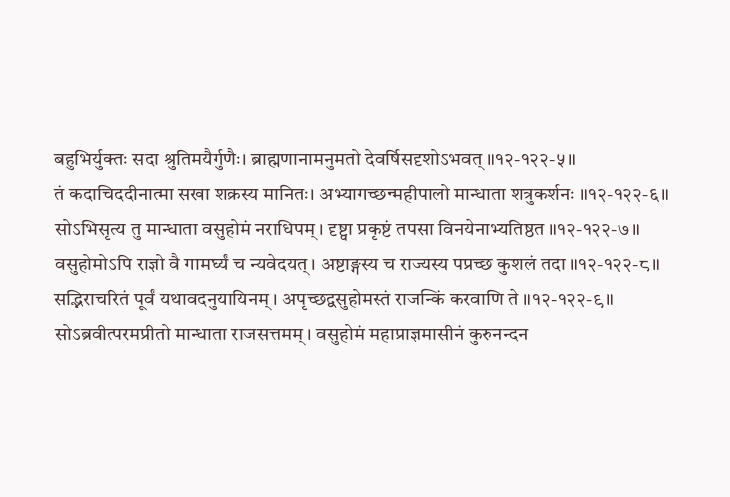बहुभिर्युक्तः सदा श्रुतिमयैर्गुणैः। ब्राह्मणानामनुमतो देवर्षिसदृशोऽभवत् ॥१२-१२२-५॥
तं कदाचिददीनात्मा सखा शक्रस्य मानितः। अभ्यागच्छन्महीपालो मान्धाता शत्रुकर्शनः ॥१२-१२२-६॥
सोऽभिसृत्य तु मान्धाता वसुहोमं नराधिपम्। दृष्ट्वा प्रकृष्टं तपसा विनयेनाभ्यतिष्ठत ॥१२-१२२-७॥
वसुहोमोऽपि राज्ञो वै गामर्घ्यं च न्यवेदयत्। अष्टाङ्गस्य च राज्यस्य पप्रच्छ कुशलं तदा ॥१२-१२२-८॥
सद्भिराचरितं पूर्वं यथावदनुयायिनम्। अपृच्छद्वसुहोमस्तं राजन्किं करवाणि ते ॥१२-१२२-९॥
सोऽब्रवीत्परमप्रीतो मान्धाता राजसत्तमम्। वसुहोमं महाप्राज्ञमासीनं कुरुनन्दन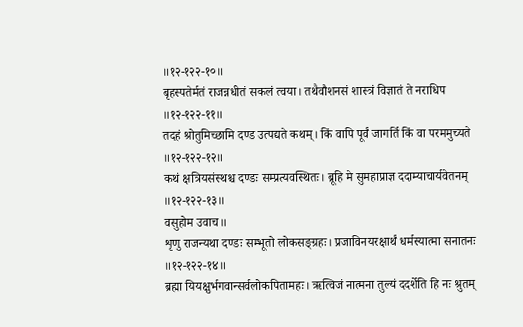॥१२-१२२-१०॥
बृहस्पतेर्मतं राजन्नधीतं सकलं त्वया। तथैवौशनसं शास्त्रं विज्ञातं ते नराधिप ॥१२-१२२-११॥
तदहं श्रोतुमिच्छामि दण्ड उत्पद्यते कथम्। किं वापि पूर्वं जागर्ति किं वा परममुच्यते ॥१२-१२२-१२॥
कथं क्षत्रियसंस्थश्च दण्डः सम्प्रत्यवस्थितः। ब्रूहि मे सुमहाप्राज्ञ ददाम्याचार्यवेतनम् ॥१२-१२२-१३॥
वसुहोम उवाच॥
शृणु राजन्यथा दण्डः सम्भूतो लोकसङ्ग्रहः। प्रजाविनयरक्षार्थं धर्मस्यात्मा सनातनः ॥१२-१२२-१४॥
ब्रह्मा यियक्षुर्भगवान्सर्वलोकपितामहः। ऋत्विजं नात्मना तुल्यं ददर्शेति हि नः श्रुतम्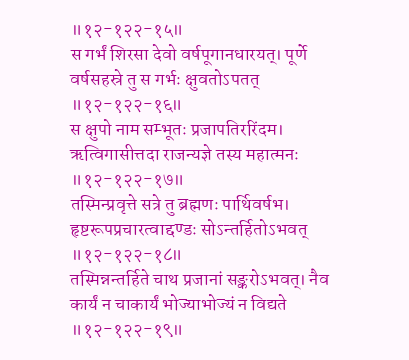॥१२-१२२-१५॥
स गर्भं शिरसा देवो वर्षपूगानधारयत्। पूर्णे वर्षसहस्रे तु स गर्भः क्षुवतोऽपतत् ॥१२-१२२-१६॥
स क्षुपो नाम सम्भूतः प्रजापतिररिंदम। ऋत्विगासीत्तदा राजन्यज्ञे तस्य महात्मनः ॥१२-१२२-१७॥
तस्मिन्प्रवृत्ते सत्रे तु ब्रह्मणः पार्थिवर्षभ। हृष्टरूपप्रचारत्वाद्दण्डः सोऽन्तर्हितोऽभवत् ॥१२-१२२-१८॥
तस्मिन्नन्तर्हिते चाथ प्रजानां सङ्करोऽभवत्। नैव कार्यं न चाकार्यं भोज्याभोज्यं न विद्यते ॥१२-१२२-१९॥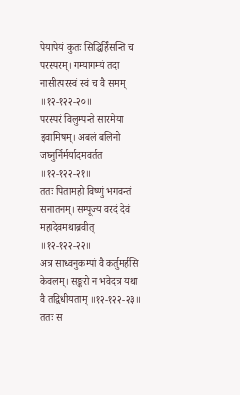पेयापेयं कुतः सिद्धिर्हिंसन्ति च परस्परम्। गम्यागम्यं तदा नासीत्परस्वं स्वं च वै समम् ॥१२-१२२-२०॥
परस्परं विलुम्पन्ते सारमेया इवामिषम्। अबलं बलिनो जघ्नुर्निर्मर्यादमवर्तत ॥१२-१२२-२१॥
ततः पितामहो विष्णुं भगवन्तं सनातनम्। सम्पूज्य वरदं देवं महादेवमथाब्रवीत् ॥१२-१२२-२२॥
अत्र साध्वनुकम्पां वै कर्तुमर्हसि केवलम्। सङ्करो न भवेदत्र यथा वै तद्विधीयताम् ॥१२-१२२-२३॥
ततः स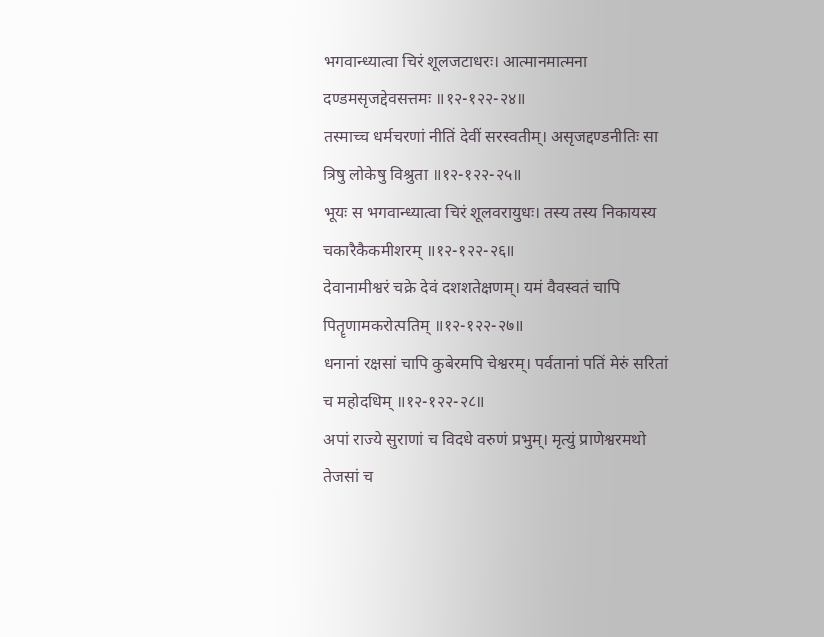भगवान्ध्यात्वा चिरं शूलजटाधरः। आत्मानमात्मना दण्डमसृजद्देवसत्तमः ॥१२-१२२-२४॥
तस्माच्च धर्मचरणां नीतिं देवीं सरस्वतीम्। असृजद्दण्डनीतिः सा त्रिषु लोकेषु विश्रुता ॥१२-१२२-२५॥
भूयः स भगवान्ध्यात्वा चिरं शूलवरायुधः। तस्य तस्य निकायस्य चकारैकैकमीशरम् ॥१२-१२२-२६॥
देवानामीश्वरं चक्रे देवं दशशतेक्षणम्। यमं वैवस्वतं चापि पितॄणामकरोत्पतिम् ॥१२-१२२-२७॥
धनानां रक्षसां चापि कुबेरमपि चेश्वरम्। पर्वतानां पतिं मेरुं सरितां च महोदधिम् ॥१२-१२२-२८॥
अपां राज्ये सुराणां च विदधे वरुणं प्रभुम्। मृत्युं प्राणेश्वरमथो तेजसां च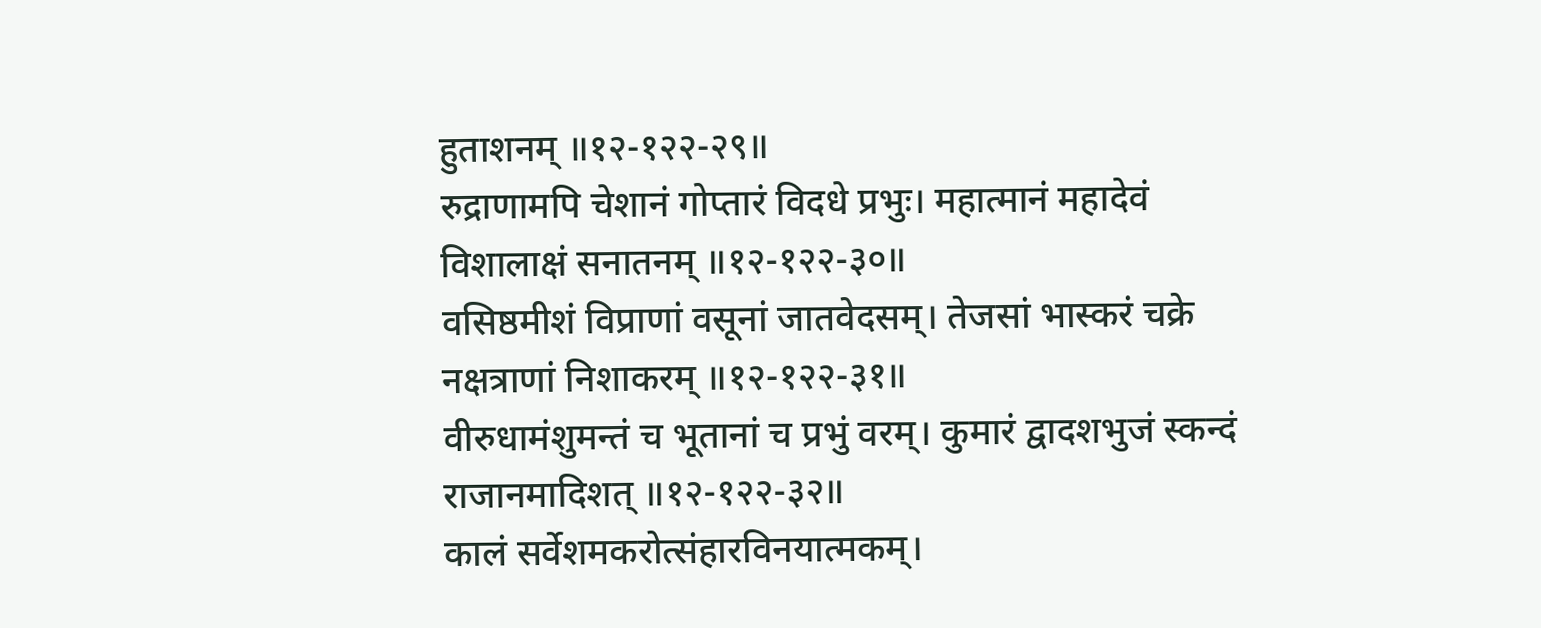हुताशनम् ॥१२-१२२-२९॥
रुद्राणामपि चेशानं गोप्तारं विदधे प्रभुः। महात्मानं महादेवं विशालाक्षं सनातनम् ॥१२-१२२-३०॥
वसिष्ठमीशं विप्राणां वसूनां जातवेदसम्। तेजसां भास्करं चक्रे नक्षत्राणां निशाकरम् ॥१२-१२२-३१॥
वीरुधामंशुमन्तं च भूतानां च प्रभुं वरम्। कुमारं द्वादशभुजं स्कन्दं राजानमादिशत् ॥१२-१२२-३२॥
कालं सर्वेशमकरोत्संहारविनयात्मकम्।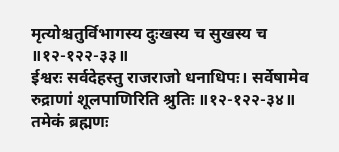मृत्योश्चतुर्विभागस्य दुःखस्य च सुखस्य च ॥१२-१२२-३३॥
ईश्वरः सर्वदेहस्तु राजराजो धनाधिपः। सर्वेषामेव रुद्राणां शूलपाणिरिति श्रुतिः ॥१२-१२२-३४॥
तमेकं ब्रह्मणः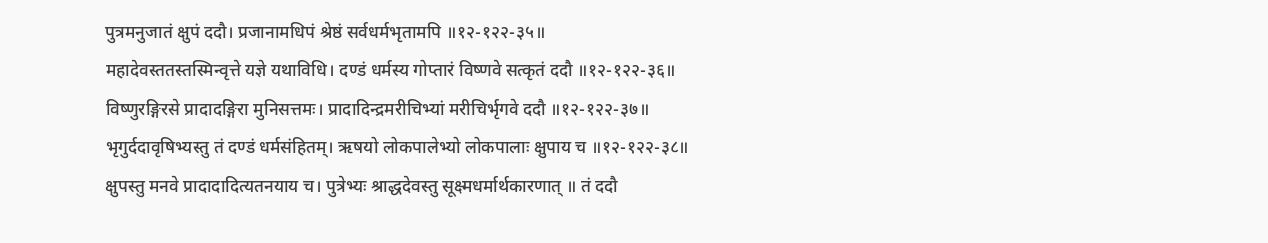पुत्रमनुजातं क्षुपं ददौ। प्रजानामधिपं श्रेष्ठं सर्वधर्मभृतामपि ॥१२-१२२-३५॥
महादेवस्ततस्तस्मिन्वृत्ते यज्ञे यथाविधि। दण्डं धर्मस्य गोप्तारं विष्णवे सत्कृतं ददौ ॥१२-१२२-३६॥
विष्णुरङ्गिरसे प्रादादङ्गिरा मुनिसत्तमः। प्रादादिन्द्रमरीचिभ्यां मरीचिर्भृगवे ददौ ॥१२-१२२-३७॥
भृगुर्ददावृषिभ्यस्तु तं दण्डं धर्मसंहितम्। ऋषयो लोकपालेभ्यो लोकपालाः क्षुपाय च ॥१२-१२२-३८॥
क्षुपस्तु मनवे प्रादादादित्यतनयाय च। पुत्रेभ्यः श्राद्धदेवस्तु सूक्ष्मधर्मार्थकारणात् ॥ तं ददौ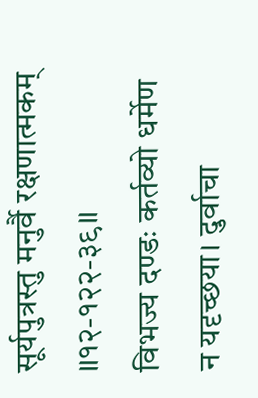सूर्यपुत्रस्तु मनुर्वै रक्षणात्मकम् ॥१२-१२२-३९॥
विभज्य दण्डः कर्तव्यो धर्मेण न यदृच्छया। दुर्वाचा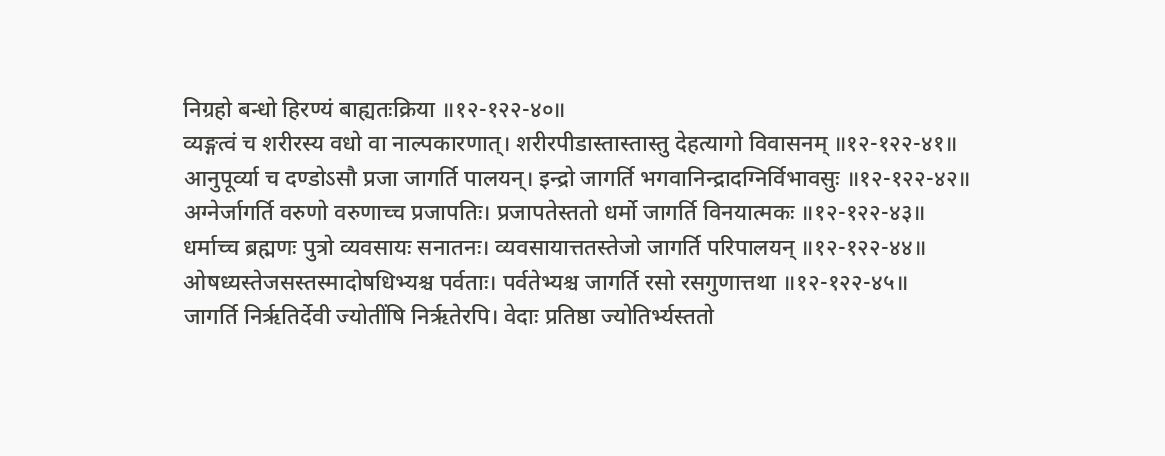निग्रहो बन्धो हिरण्यं बाह्यतःक्रिया ॥१२-१२२-४०॥
व्यङ्गत्वं च शरीरस्य वधो वा नाल्पकारणात्। शरीरपीडास्तास्तास्तु देहत्यागो विवासनम् ॥१२-१२२-४१॥
आनुपूर्व्या च दण्डोऽसौ प्रजा जागर्ति पालयन्। इन्द्रो जागर्ति भगवानिन्द्रादग्निर्विभावसुः ॥१२-१२२-४२॥
अग्नेर्जागर्ति वरुणो वरुणाच्च प्रजापतिः। प्रजापतेस्ततो धर्मो जागर्ति विनयात्मकः ॥१२-१२२-४३॥
धर्माच्च ब्रह्मणः पुत्रो व्यवसायः सनातनः। व्यवसायात्ततस्तेजो जागर्ति परिपालयन् ॥१२-१२२-४४॥
ओषध्यस्तेजसस्तस्मादोषधिभ्यश्च पर्वताः। पर्वतेभ्यश्च जागर्ति रसो रसगुणात्तथा ॥१२-१२२-४५॥
जागर्ति निरृतिर्देवी ज्योतींषि निरृतेरपि। वेदाः प्रतिष्ठा ज्योतिर्भ्यस्ततो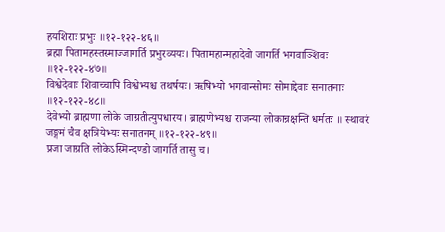हयशिराः प्रभुः ॥१२-१२२-४६॥
ब्रह्मा पितामहस्तस्माज्जागर्ति प्रभुरव्ययः। पितामहान्महादेवो जागर्ति भगवाञ्शिवः ॥१२-१२२-४७॥
विश्वेदेवाः शिवाच्चापि विश्वेभ्यश्च तथर्षयः। ऋषिभ्यो भगवान्सोमः सोमाद्देवाः सनातनाः ॥१२-१२२-४८॥
देवेभ्यो ब्राह्मणा लोके जाग्रतीत्युपधारय। ब्राह्मणेभ्यश्च राजन्या लोकान्रक्षन्ति धर्मतः ॥ स्थावरं जङ्गमं चैव क्षत्रियेभ्यः सनातनम् ॥१२-१२२-४९॥
प्रजा जाग्रति लोकेऽस्मिन्दण्डो जागर्ति तासु च।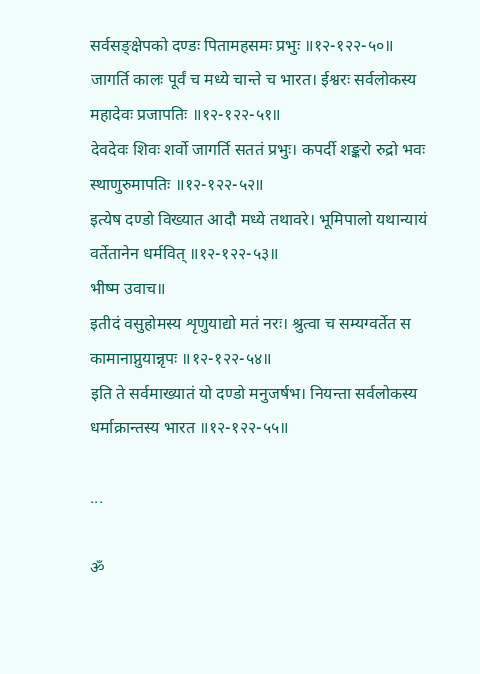सर्वसङ्क्षेपको दण्डः पितामहसमः प्रभुः ॥१२-१२२-५०॥
जागर्ति कालः पूर्वं च मध्ये चान्ते च भारत। ईश्वरः सर्वलोकस्य महादेवः प्रजापतिः ॥१२-१२२-५१॥
देवदेवः शिवः शर्वो जागर्ति सततं प्रभुः। कपर्दी शङ्करो रुद्रो भवः स्थाणुरुमापतिः ॥१२-१२२-५२॥
इत्येष दण्डो विख्यात आदौ मध्ये तथावरे। भूमिपालो यथान्यायं वर्तेतानेन धर्मवित् ॥१२-१२२-५३॥
भीष्म उवाच॥
इतीदं वसुहोमस्य शृणुयाद्यो मतं नरः। श्रुत्वा च सम्यग्वर्तेत स कामानाप्नुयान्नृपः ॥१२-१२२-५४॥
इति ते सर्वमाख्यातं यो दण्डो मनुजर्षभ। नियन्ता सर्वलोकस्य धर्माक्रान्तस्य भारत ॥१२-१२२-५५॥

...

ॐ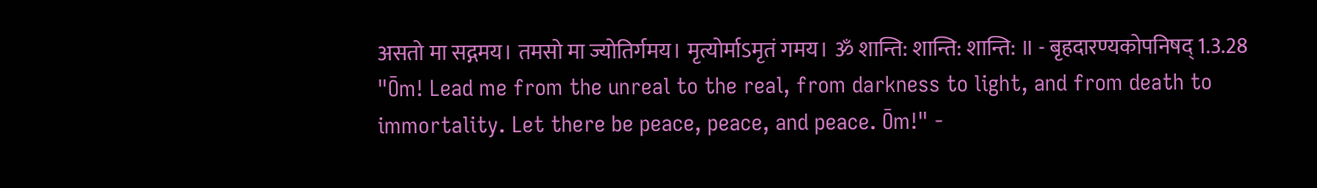असतो मा सद्गमय। तमसो मा ज्योतिर्गमय। मृत्योर्माऽमृतं गमय। ॐ शान्ति: शान्ति: शान्ति: ॥ - बृहदारण्यकोपनिषद् 1.3.28
"Ōm! Lead me from the unreal to the real, from darkness to light, and from death to immortality. Let there be peace, peace, and peace. Ōm!" -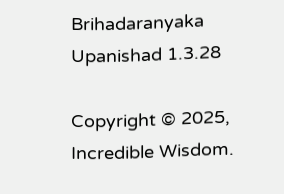Brihadaranyaka Upanishad 1.3.28

Copyright © 2025, Incredible Wisdom.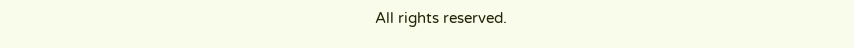All rights reserved.